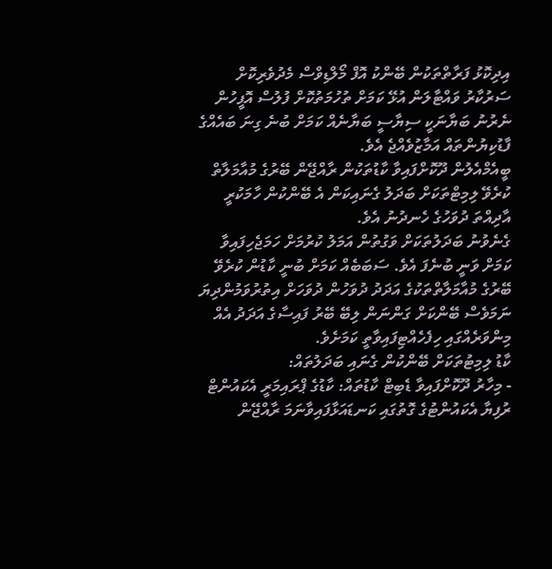އިދިކޮޅު ފަރާތްތަކުން ބޭންކު އޮފް މޯލްޑިވްސް މެދުވެރިކޮށް ސަރުކާރު ވައްޓާލަން އުޅޭ ކަމަށް ތުހުމަތުކޮށް ފުލުސް އޮފީހުން ނެރުނު ބަޔާނަކީ ސިޔާސީ ބަޔާނެއް ކަމަށް ބުނެ ގިނަ ބައެއްގެ ފާޑުކިޔުންތައް އަމާޒުވެއްޖެ އެވެ.
ބީއެމްއެލުން ދޫކޮށްފައިވާ ކާޑުތަކުން ރާއްޖޭން ބޭރުގެ މުއާމަލާތް ކުރެވޭ ލިމިޓްތަކަށް ބަދަލު ގެނައިކަން އެ ބޭންކުން ހާމަކުރީ އާދިއްތަ ދުވަހުގެ ހެނދުނު އެވެ.
ގެނެވުނު ބަދަލުތަކަށް ވަގުތުން އަމަލު ކުރުމަށް ހަމަޖެހިފައިވާ ކަމަށް ވަނީ ބުނެފަ އެވެ. ސަބަބެއް ކަމަށް ބުނީ ކާޑުން ކުރެވޭ ބޭރުގެ މުއާމަލާތްތަކުގެ އަދަދު ދުވަހުން ދުވަހަށް އިތުރުވަމުންދިޔަ ނަމަވެސް ބޭންކަށް ގަންނަން ލިބޭ ބޭރު ފައިސާގެ އަދަދު އެއް މިންވަރެއްގައި ހިފެހެއްޓިފައިވާތީ ކަމަށެވެ.
ކާޑު ލިމިޓުތަކަށް ބޭންކުން ގެނައި ބަދަލުތައް:
- މިހާރު ދޫކޮށްފައިވާ ޑެބިޓް ކާޑުތައް: ކާޑުގެ ޕްރައިމަރީ އެކައުންޓް ރުފިޔާ އެކައުންޓުގެ ގޮތުގައި ކަނޑައަޅާފައިވާނަމަ ރާއްޖޭން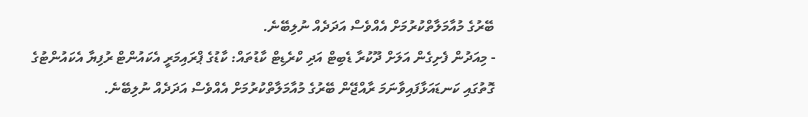ބޭރުގެ މުއާމަލާތްކުރުމަށް އެއްވެސް އަދަދެއް ނުލިބޭނެ.
- މިއަދުން ފެށިގެން އަލަށް ދޫކުރާ ޑެބިޓް އަދި ކްރެޑިޓް ކާޑުތައް: ކާޑުގެ ޕްރައިމަރީ އެކައުންޓް ރުފިޔާ އެކައުންޓުގެ ގޮތުގައި ކަނޑައަޅާފައިވާނަމަ ރާއްޖޭން ބޭރުގެ މުއާމަލާތްކުރުމަށް އެއްވެސް އަދަދެއް ނުލިބޭނެ.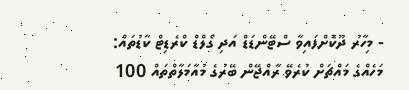- މިހާރު ދޫކޮށްފައިވާ ސްޓޭންޑަޑް އަދި ގޯލްޑް ކްރެޑިޓް ކާޑުތައް: މަހެއްގެ މައްޗަށް ކުރެވޭ ރާއްޖޭން ބޭރުގެ މުއާމަލާތްތައް 100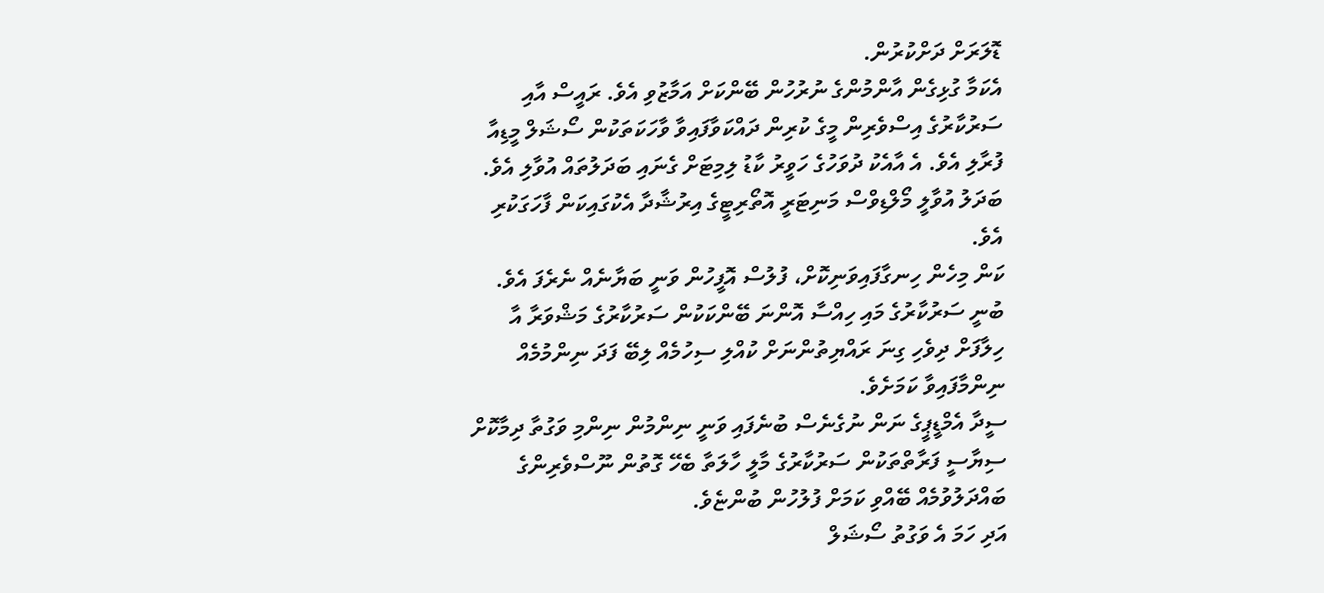ޑޮލަރަށް ދަށްކުރުން.
އެކަމާ ގުޅިގެން އާންމުންގެ ނުރުހުން ބޭންކަށް އަމާޒުވި އެވެ. ރައީސް އާއި ސަރުކާރުގެ އިސްވެރިން މީގެ ކުރިން ދައްކަވާފައިވާ ވާހަކަތަކުން ސޯޝަލް މީޑިއާ ފުރާލި އެވެ. އެ އާއެކު ދުވަހުގެ ހަވީރު ކާޑު ލިމިޓަށް ގެނައި ބަދަލުތައް އުވާލި އެވެ. ބަދަލު އުވާލީ މޯލްޑިވްސް މަނިޓަރީ އޮތޯރިޓީގެ އިރުޝާދާ އެކުގައިކަން ފާހަގަކުރި އެވެ.
ކަން މިހެން ހިނގާފައިވަނިކޮށް، ފުލުސް އޮފީހުން ވަނީ ބަޔާނެއް ނެރެފަ އެވެ. ބުނީ ސަރުކާރުގެ މައި ހިއްސާ އޮންނަ ބޭންކަކުން ސަރުކާރުގެ މަޝްވަރާ އާ ހިލާފަށް ދިވެހި ގިނަ ރައްޔިތުންނަށް ކުއްލި ސިހުމެއް ލިބޭ ފަދަ ނިންމުމެއް ނިންމާފައިވާ ކަމަށެވެ.
ސީދާ އެމްޑީޕީގެ ނަން ނުގެނެސް ބުނެފައި ވަނީ ނިންމުން ނިންމި ވަގުތާ ދިމާކޮށް ސިޔާސީ ފަރާތްތަކުން ސަރުކާރުގެ މާލީ ހާލަތާ ބެހޭ ގޮތުން ނޫސްވެރިންގެ ބައްދަލުވުމެއް ބޭއްވި ކަމަށް ފުލުހުން ބުންޏެވެ.
އަދި ހަމަ އެ ވަގުތު ސޯޝަލް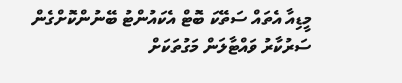މީޑިއާ އެތައް ސަތޭކަ ބޮޓް އެކައުންޓު ބޭނުންކޮށްގެން ސަރުކާރު ވައްޓާލަން މަގުތަކަށް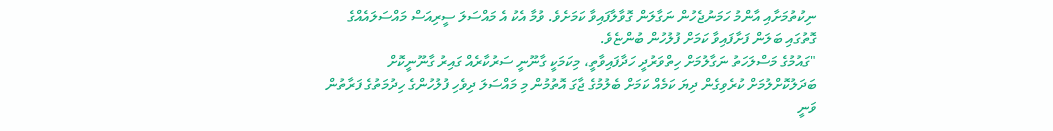ނިކުތުމަށާއި އާންމު ހަމަނުޖެހުން ނަގާލަން ގޮވާލާފައިވާ ކަމަށެވެ. ވުމާ އެކު އެ މައްސަލަ ސީރިއަސް މައްސަލައެއްގެ ގޮތުގައި ބަލަން ފަށާފައިވާ ކަމަށް ފުލުހުން ބުންޏެވެ.
"ގައުމުގެ މަސްލަހަތު ނަގާލުމަށް ހިތްވަރުދީ ހަދާފައިވާތީ، މިކަމަކީ ގާނޫނީ ސަރުކާރެއް ގައިރު ގާނޫނީކޮށް ބަދަލުކޮށްލުމަށް ކުރެވިގެން ދިޔަ ކަމެއް ކަމަށް ބެލުމުގެ ޖާގަ އޮތުމުން މި މައްސަލަ ދިވެހި ފުލުހުންގެ ހިދުމަތުގެ ފަރާތުން ވަނީ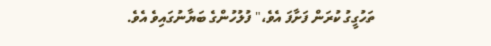ތަހުގީގު ކުރަން ފަށާފަ އެވެ،" ފުލުހުންގެ ބަޔާނުގައިވެ އެވެ.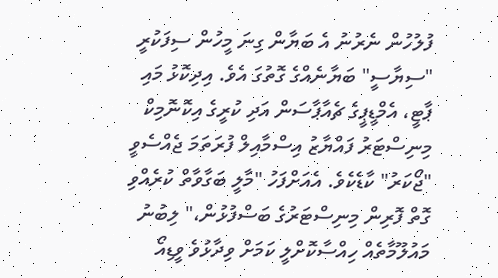ފުލުހުން ނެރުނު އެ ބަޔާން ގިނަ މީހުން ސިފަކުރީ "ސިޔާސީ" ބަޔާނެއްގެ ގޮތުގަ އެވެ. އިދިކޮޅު މައި ޕާޓީ، އެމްޑީޕީގެ ޗެއާޕާސަން އަދި ކުރީގެ އިކޮނޮމިކް މިނިސްޓަރު ފައްޔާޒު އިސްމާއިލް ފުރަތަމަ ޖެއްސެވީ "ޖޯކަރު" ކާޑެކެވެ. އެއަށްފަހު "މާލީ ބަގާވާތް ކުރެއްވި ގޮތް ފޮރިން މިނިސްޓަރުގެ ބަސްފުޅުން،" ލިބުނު މައުލޫމާތެއް ހިއްސާކޮށްލީ ކަމަށް ވިދާޅުވެ ވީޑިއޯ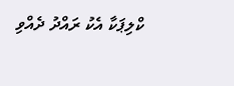ކްލިޕަކާ އެކު ރައްދު ދެއްވި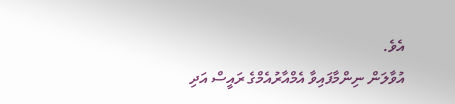އެވެ.
އުވާލަން ނިންމާފައިވާ އެމްއާރުއެމްގެ ރައީސް އަދި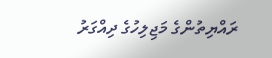ރައްޔިތުންގެ މަޖިލިހުގެ ދިއްގަރު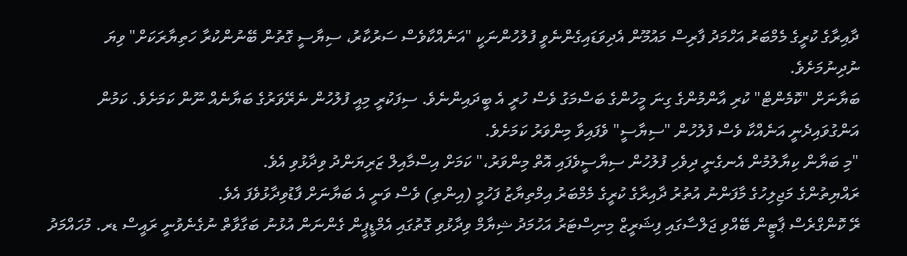ދާއިރާގެ ކުރީގެ މެމްބަރު އަހްމަދު ފާރިސް މައުމޫން އެދިވަޑައިގެންނެވީ ފުލުހުންނަކީ "އަނެއްކާވެސް ސަރުކާރު، ސިޔާސީ ގޮތުން ބޭނުންކުރާ ހަތިޔާރަކަށް" ވިޔަ ނުދިނުމަށެވެ.
ބަޔާނަށް "ކޮމެންޓް" ކުރި އާންމުންގެ ގިނަ މީހުންގެ ބަސްމަގު ވެސް ހުރީ އެ ބީދައިންނެވެ. ސިފަކުރީ މިއީ ފުލުހުން ނެރޭވަރުގެ ބަޔާނެއް ނޫން ކަމަށެވެ. ކަމުން އަންގުވައިދެނީ އަނެއްކާ ވެސް ފުލުހުން "ސިޔާސީ" ވެފައިވާ މިންވަރު ކަމަށެވެ.
"މި ބަޔާން ކިޔާލުމުން އެނގެނީ ދިވެހި ފުލުހުން ސިޔާސީވެފައި އޮތް މިންވަރު،" ކަމަށް އިސްމާއިލް ޒަރިޔަންދު ވިދާޅުވި އެވެ.
ރައްޔިތުންގެ މަޖިލިހުގެ މާފަންނު އުތުރު ދާއިރާގެ ކުރީގެ މެމްބަރު އިމްތިޔާޒު ފަހުމީ (އިންތި) ވެސް ވަނީ އެ ބަޔާނަށް ފާޑުވިދާޅުވެފަ އެވެ.
ރޭ ކޮންގްރެސް ޕާޓީން ބޭއްވި ޖަލްސާގައި ފިޝަރީޒް މިނިސްޓަރު އަހުމަދު ޝިޔާމް ވިދާޅުވި ގޮތުގައި އެމްޑީޕީން ގެންނަން އުޅުނު ބަގާވާތް ނުގެނެވުނީ ރައީސް ޑރ. މުހައްމަދު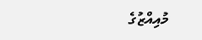މުއިއްޒުގެ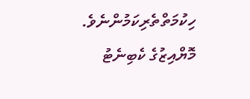ހިކުމަތްތެރިކަމުންނެވެ.
މޮޔްއިޒުގެ ކެބިނެޓު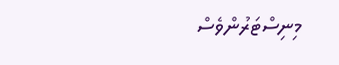މިނިސްޓަރުންވެސް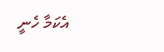އެކަމާ ހެނީ